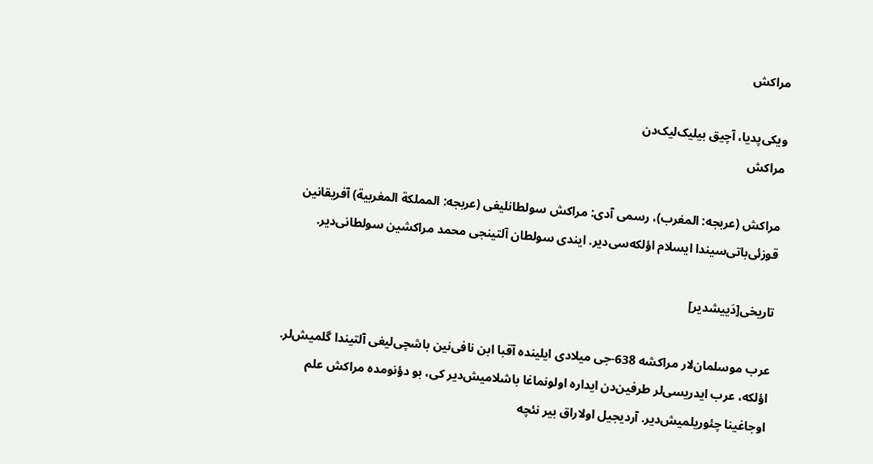مراکش

ویکی‌پدیا، آچیق بیلیک‌لیک‌دن
مراکش

مراکش (عربجه: المغرب)، رسمی آدی: مراکش سولطانلیغی (عربجه: المملكة المغربية) آفریقانین قوزئی‌باتی‌سیندا ایسلام اؤلکه‌سی‌دیر. ایندی سولطان آلتینجی محمد مراکشین سولطانی‌دیر.

تاریخی[دَییشدیر]

عرب موسلمان‌لار مراکشه 638-جی میلادی ایلینده آقبا ابن نافی‌نین باشچی‌لیغی آلتیندا گلمیش‌لر. اؤلکه، عرب ایدریسی‌لر طرفین‌دن ایداره اولونماغا باشلامیش‌دیر کی، بو دؤنومده مراکش علم اوجاغینا چئوریلمیش‌دیر. آردیجیل اولا‌راق بیر نئچه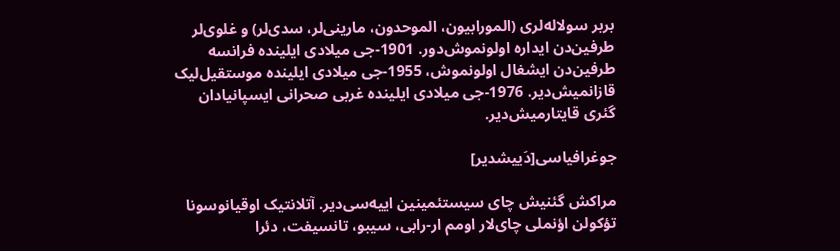بربر سولاله‌لری (المورابیون، الموحدون، مارینی‌لر، سدی‌لر) و غلوی‌لر طرفین‌دن ایداره اولونموش‌دور. 1901-جی میلادی ایلینده فرانسه طرفین‌دن ایشغال اولونموش، 1955-جی میلادی ایلینده موستقیل‌لیک قازانمیش‌دیر. 1976-جی میلادی ایلینده غربی صحرانی ایسپانیادان گئری قایتارمیش‌دیر.

جوغرافیاسی[دَییشدیر]

مراکش گئنیش چای سیستئمینین اییه‌سی‌دیر. آتلانتیک اوقیانوسونا تؤکولن اؤنملی چای‌لار اومم ار-رابی، سیبو، تانسیفت، دئرا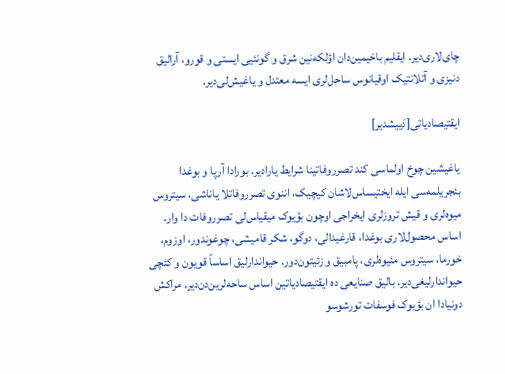چای‌لاری‌دیر. ایقلیم باخیمین‌دان اؤلکه‌نین شرق و گونئیی ایستی و قورو، آرا‌لیق دنیزی و آتلانتیک اوقیانوس ساحل‌لری ایسه معتدل و یاغیش‌لی‌دیر.

ایقتیصادیاتی[دَییشدیر]

یاغیشین چوخ اولماسی کند تصرروفاتینا شرایط یارا‌دیر. بورادا آرپا و بوغدا بئجریلمه‌سی ایله ایختیساس‌لاشان کیچیک، اننوی تصرروفاتلا یاناشی، سیتروس میوه‌لری و قیش تروزلری ایخراجی اوچون بؤیوک میقیاس‌لی تصرروفات دا وار. اساس محصول‌لاری بوغدا، قارغیدا‌لی، دوگو، شکر قامیشی، چوغوندور، اوزوم، خورما، سیتروس مئیوه‌لری، پامبیق و زئیتون‌دور. حیواندارلیق اساساً قویون و کئچی حیواندارلیغی‌دیر. بالیق صنایعی ده ایقتیصادیاتین اساس ساحه‌لرین‌دن‌دیر. مراکش دونیادا ان بؤیوک فوسفات تورشوسو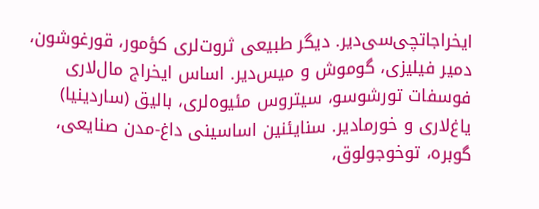ایخراجاتچی‌سی‌دیر. دیگر طبیعی ثروت‌لری کؤمور، قورغوشون، دمیر فیلیزی، گوموش و میس‌دیر. اساس ایخراج مال‌لاری فوسفات تورشوسو، سیتروس مئیوه‌لری، بالیق (ساردینیا) یاغ‌لاری و خورما‌دیر. سنایئنین اساسینی داغ-مدن صنایعی، گوبره، توخوجولوق،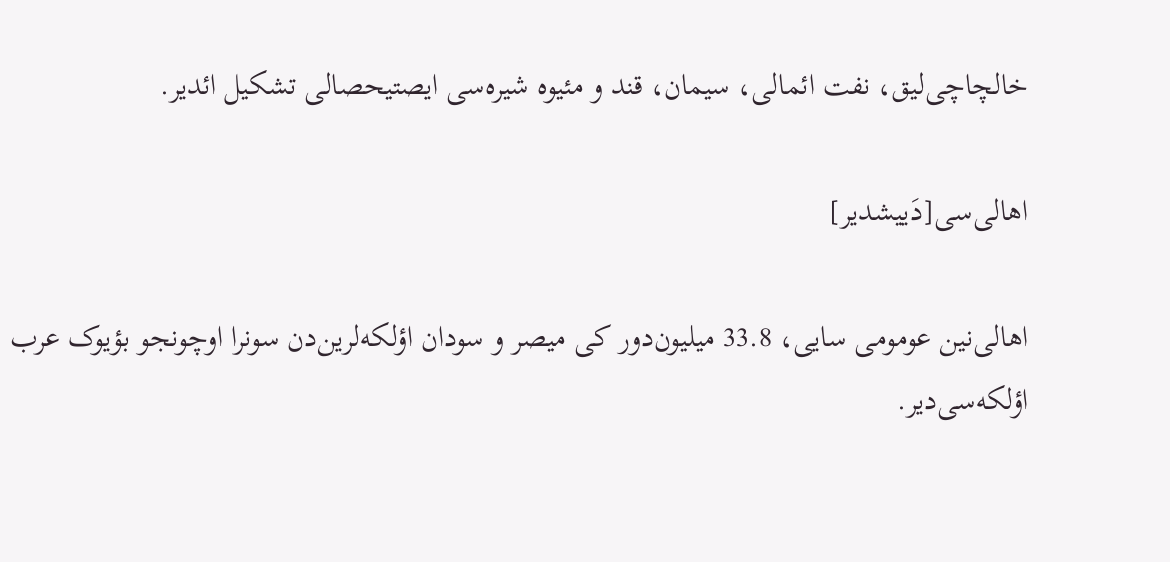خالچاچی‌لیق، نفت ائما‌لی، سیمان، قند و مئیوه شیره‌سی ایصتیحصالی تشکیل ائدیر.

اها‌لی‌سی[دَییشدیر]

اها‌لی‌نین عومومی سایی، 33.8 میلیون‌دور کی میصر و سودان اؤلکه‌لرین‌دن سونرا اوچونجو بؤیوک عرب اؤلکه‌سی‌دیر.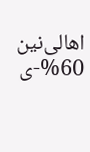اها‌لی‌نین 60%-ی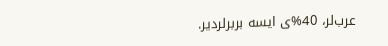عرب‌لر، 40%ی ایسه بربرلردیر.